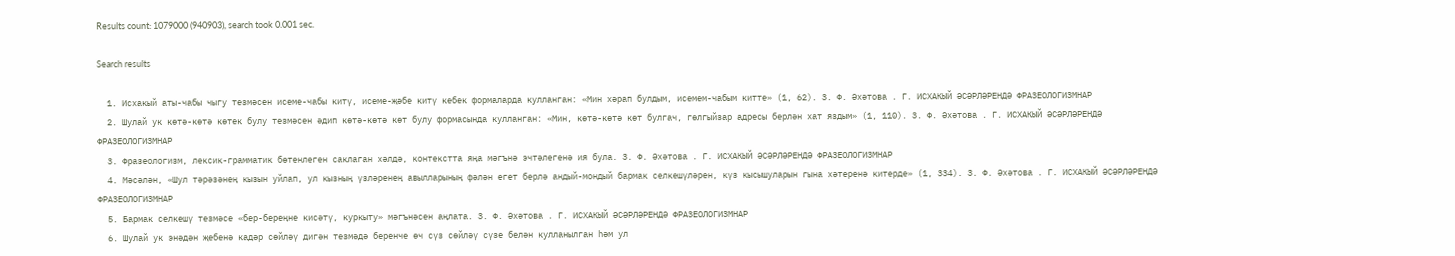Results count: 1079000 (940903), search took 0.001 sec.

Search results

  1. Исхакый аты-чабы чыгу тезмәсен исеме-чабы китү, исеме-җәбе китү кебек формаларда кулланган: «Мин хәрап булдым, исемем-чабым китте» (1, 62). З. Ф. Әхәтова . Г. ИСХАКЫЙ ӘСӘРЛӘРЕНДӘ ФРАЗЕОЛОГИЗМНАР
  2. Шулай ук көтә-көтә көтек булу тезмәсен әдип көтә-көтә көт булу формасында кулланган: «Мин, көтә-көтә көт булгач, гөлгыйзар адресы берлән хат яздым» (1, 110). З. Ф. Әхәтова . Г. ИСХАКЫЙ ӘСӘРЛӘРЕНДӘ ФРАЗЕОЛОГИЗМНАР
  3. Фразеологизм, лексик-грамматик бөтенлеген саклаган хәлдә, контекстта яңа мәгънә эчтәлегенә ия була. З. Ф. Әхәтова . Г. ИСХАКЫЙ ӘСӘРЛӘРЕНДӘ ФРАЗЕОЛОГИЗМНАР
  4. Мәсәлән, «Шул тәрәзәнең кызын уйлап, ул кызның үзләренең авылларының фәлән егет берлә андый-мондый бармак селкешүләрен, күз кысышуларын гына хәтеренә китерде» (1, 334). З. Ф. Әхәтова . Г. ИСХАКЫЙ ӘСӘРЛӘРЕНДӘ ФРАЗЕОЛОГИЗМНАР
  5. Бармак селкешү тезмәсе «бер-береңне кисәтү, куркыту» мәгънәсен аңлата. З. Ф. Әхәтова . Г. ИСХАКЫЙ ӘСӘРЛӘРЕНДӘ ФРАЗЕОЛОГИЗМНАР
  6. Шулай ук энәдән җебенә кадәр сөйләү дигән тезмәдә беренче өч сүз сөйләү сүзе белән кулланылган һәм ул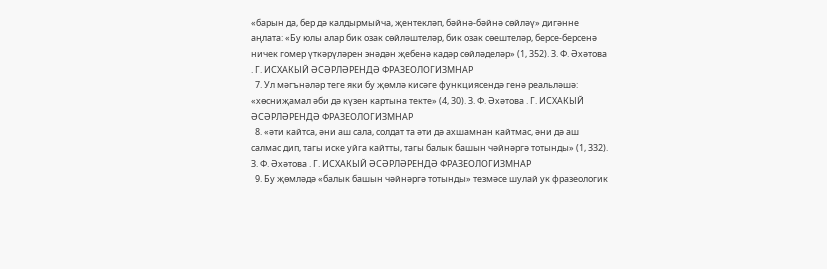«барын да, бер дә калдырмыйча, җентекләп, бәйнә-бәйнә сөйләү» дигәнне аңлата: «Бу юлы алар бик озак сөйләштеләр, бик озак сөештеләр, берсе-берсенә ничек гомер үткәрүләрен энәдән җебенә кадәр сөйләделәр» (1, 352). З. Ф. Әхәтова . Г. ИСХАКЫЙ ӘСӘРЛӘРЕНДӘ ФРАЗЕОЛОГИЗМНАР
  7. Ул мәгънәләр теге яки бу җөмлә кисәге функциясендә генә реальләшә: «хөсниҗамал әби дә күзен картына текте» (4, 30). З. Ф. Әхәтова . Г. ИСХАКЫЙ ӘСӘРЛӘРЕНДӘ ФРАЗЕОЛОГИЗМНАР
  8. «әти кайтса, әни аш сала, солдат та әти дә ахшамнан кайтмас, әни дә аш салмас дип, тагы иске уйга кайтты, тагы балык башын чәйнәргә тотынды» (1, 332). З. Ф. Әхәтова . Г. ИСХАКЫЙ ӘСӘРЛӘРЕНДӘ ФРАЗЕОЛОГИЗМНАР
  9. Бу җөмләдә «балык башын чәйнәргә тотынды» тезмәсе шулай ук фразеологик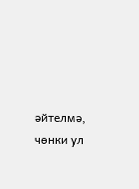әйтелмә, чөнки ул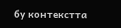бу контекстта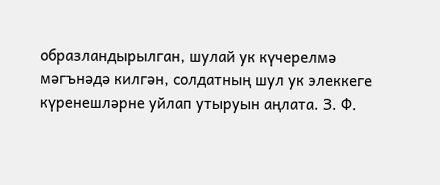образландырылган, шулай ук күчерелмә мәгънәдә килгән, солдатның шул ук элеккеге күренешләрне уйлап утыруын аңлата. З. Ф.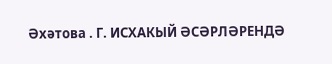Әхәтова . Г. ИСХАКЫЙ ӘСӘРЛӘРЕНДӘ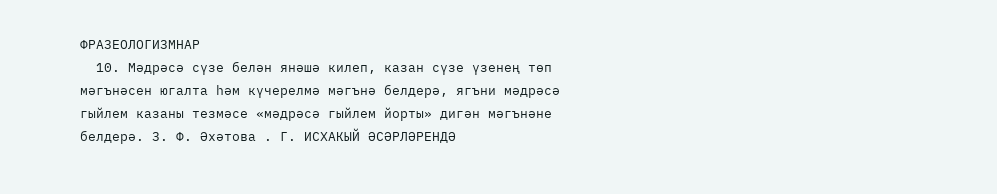ФРАЗЕОЛОГИЗМНАР
  10. Мәдрәсә сүзе белән янәшә килеп, казан сүзе үзенең төп мәгънәсен югалта һәм күчерелмә мәгънә белдерә, ягъни мәдрәсә гыйлем казаны тезмәсе «мәдрәсә гыйлем йорты» дигән мәгънәне белдерә. З. Ф. Әхәтова . Г. ИСХАКЫЙ ӘСӘРЛӘРЕНДӘ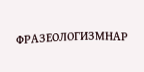ФРАЗЕОЛОГИЗМНАР